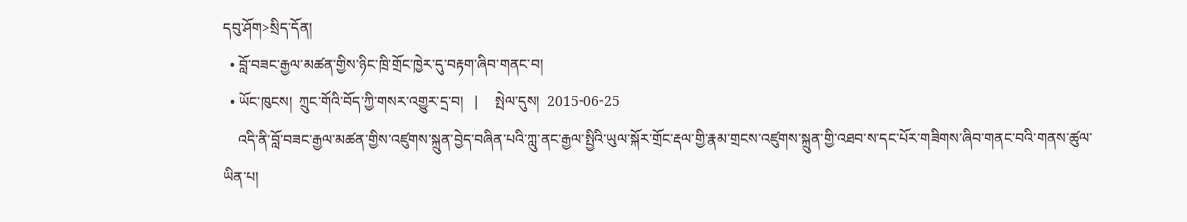དབུ་ཤོག>སྲིད་དོན།
  • བློ་བཟང་རྒྱལ་མཚན་གྱིས་ཉིང་ཁྲི་གྲོང་ཁྱེར་དུ་བརྟག་ཞིབ་གནང་བ།
  • ཡོང་ཁུངས།  ཀྲུང་གོའི་བོད་ཀྱི་གསར་འགྱུར་དྲ་བ།   |     སྤེལ་དུས།  2015-06-25
    འདི་ནི་བློ་བཟང་རྒྱལ་མཚན་གྱིས་འཛུགས་སྐྲུན་བྱེད་བཞིན་པའི་ཀླུ་ནང་རྒྱལ་སྤྱིའི་ཡུལ་སྐོར་གྲོང་རྡལ་གྱི་རྣམ་གྲངས་འཛུགས་སྐྲུན་གྱི་འཐབ་ས་དང་པོར་གཟིགས་ཞིབ་གནང་བའི་གནས་ཚུལ་ཡིན་པ།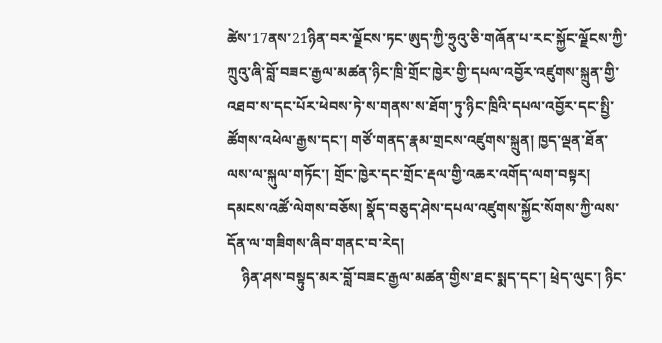ཚེས་17ནས་21ཉིན་བར་ལྗོངས་ཏང་ཨུད་ཀྱི་ཧྲུའུ་ཅི་གཞོན་པ་རང་སྐྱོང་ལྗོངས་ཀྱི་ཀྲུའུ་ཞི་བློ་བཟང་རྒྱལ་མཚན་ཉིང་ཁྲི་གྲོང་ཁྱེར་གྱི་དཔལ་འབྱོར་འཛུགས་སྐྲུན་གྱི་འཐབ་ས་དང་པོར་ཕེབས་ཏེ་ས་གནས་ས་ཐོག་ཏུ་ཉིང་ཁྲིའི་དཔལ་འབྱོར་དང་སྤྱི་ཚོགས་འཕེལ་རྒྱས་དང་། གཙོ་གནད་རྣམ་གྲངས་འཛུགས་སྐྲུན། ཁྱད་ལྡན་ཐོན་ལས་ལ་སྐུལ་གཏོང་། གྲོང་ཁྱེར་དང་གྲོང་རྡལ་གྱི་འཆར་འགོད་ལག་བསྟར། དམངས་འཚོ་ལེགས་བཅོས། སྣོད་བཅུད་ཤེས་དཔལ་འཛུགས་སྐྱོང་སོགས་ཀྱི་ལས་དོན་ལ་གཟིགས་ཞིབ་གནང་བ་རེད།
    ཉིན་ཤས་བསྟུད་མར་བློ་བཟང་རྒྱལ་མཚན་གྱིས་ཐང་སྨད་དང་། ཕྲེད་ལུང་། ཉིང་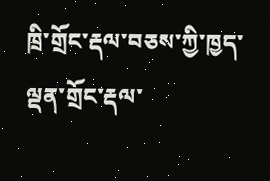ཁྲི་གྲོང་རྡལ་བཅས་ཀྱི་ཁྱད་ལྡན་གྲོང་རྡལ་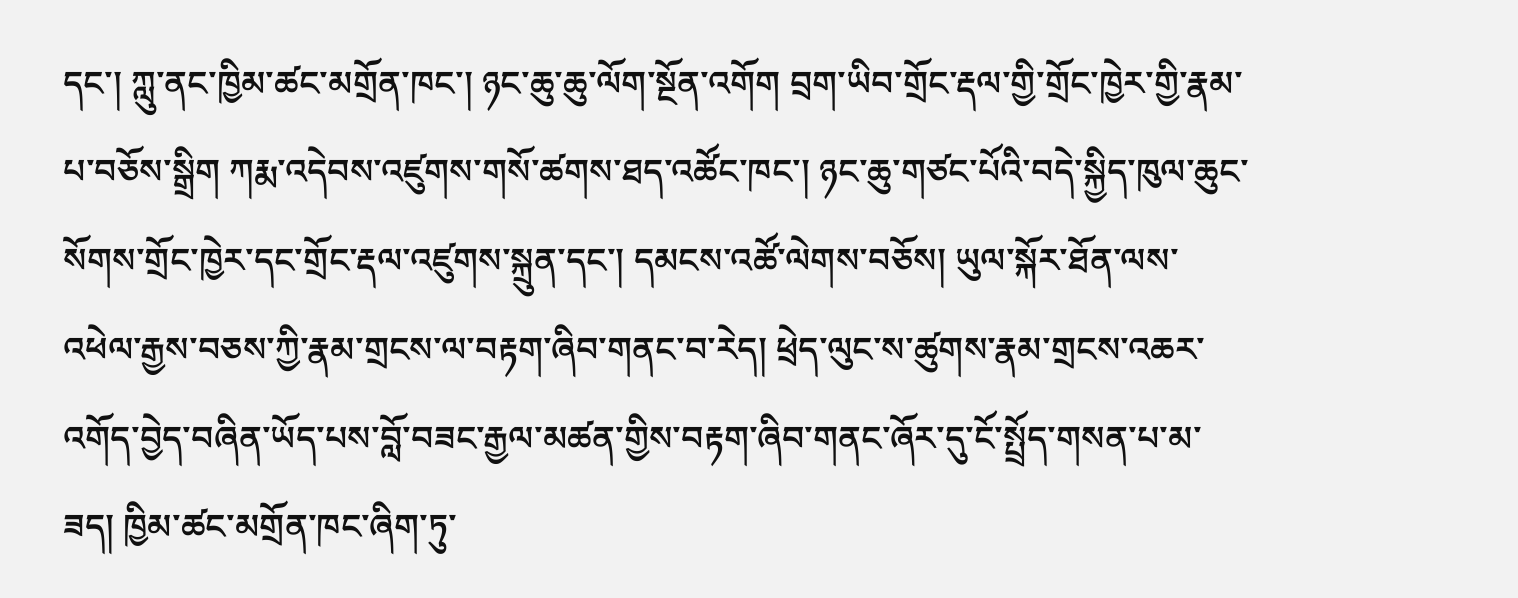དང་། ཀླུ་ནང་ཁྱིམ་ཚང་མགྲོན་ཁང་། ཉང་ཆུ་ཆུ་ལོག་སྔོན་འགོག བྲག་ཡིབ་གྲོང་རྡལ་གྱི་གྲོང་ཁྱེར་གྱི་རྣམ་པ་བཅོས་སྒྲིག ཀརྨ་འདེབས་འཛུགས་གསོ་ཚགས་ཐད་འཚོང་ཁང་། ཉང་ཆུ་གཙང་པོའི་བདེ་སྐྱིད་ཁུལ་ཆུང་སོགས་གྲོང་ཁྱེར་དང་གྲོང་རྡལ་འཛུགས་སྐྲུན་དང་། དམངས་འཚོ་ལེགས་བཅོས། ཡུལ་སྐོར་ཐོན་ལས་འཕེལ་རྒྱས་བཅས་ཀྱི་རྣམ་གྲངས་ལ་བརྟག་ཞིབ་གནང་བ་རེད། ཕྲེད་ལུང་ས་ཚུགས་རྣམ་གྲངས་འཆར་འགོད་བྱེད་བཞིན་ཡོད་པས་བློ་བཟང་རྒྱལ་མཚན་གྱིས་བརྟག་ཞིབ་གནང་ཞོར་དུ་ངོ་སྤྲོད་གསན་པ་མ་ཟད། ཁྱིམ་ཚང་མགྲོན་ཁང་ཞིག་ཏུ་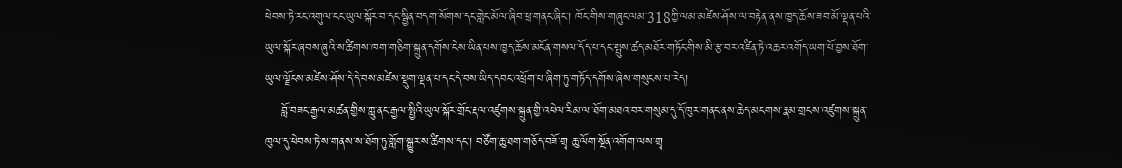ཕེབས་ཏེ་རང་འགུལ་ངང་ཡུལ་སྐོར་བ་དང་སྦྱིན་བདག་སོགས་དང་གླེང་མོལ་ཞིབ་ཕྲ་གནང་ཞིང་། ཁོང་གིས་གཞུང་ལམ་318ཀྱི་ལམ་མཛེས་ཤོས་ལ་བརྟེན་ནས་ཁྱད་ཆོས་ཟབ་མོ་ལྡན་པའི་ཡུལ་སྐོར་ཞབས་ཞུའི་ས་ཚིགས་ཁག་གཅིག་སྐྲུན་དགོས་ངེས་ཡིན་པས་ཁྱད་ཆོས་མངོན་གསལ་དོད་པ་དང་སྤུས་ཚད་མཐོར་གཏོང་གིས་མི་རྩ་བར་འཛིན་ཏེ་འཆར་འགོད་ཡག་པོ་བྱས་ཐོག་ཡུལ་ལྗོངས་མཛེས་ཤོས་དེ་དེ་བས་མཛེས་སྡུག་ལྡན་པ་དང་དེ་བས་ཡིད་དབང་འཕྲོག་པ་ཞིག་ཏུ་གཏོད་དགོས་ཞེས་གསུངས་པ་རེད།
    བློ་བཟང་རྒྱལ་མཚན་གྱིས་ཀླུ་ནང་རྒྱལ་སྤྱིའི་ཡུལ་སྐོར་གྲོང་རྡལ་འཛུགས་སྐྲུན་གྱི་འཕེལ་རིམ་ལ་ཐོག་མཐའ་བར་གསུམ་དུ་དོ་ཁུར་གནང་ནས་ཆེད་མངགས་རྣམ་གྲངས་འཛུགས་སྐྲུན་ཁུལ་དུ་ཕེབས་ཏེ་ས་གནས་ས་ཐོག་ཏུ་གློག་སྒྱུར་ས་ཚིགས་དང་། བཙོག་ཆུ་ཐག་གཅོད་བཟོ་གྲྭ ཆུ་ལོག་སྔོན་འགོག་ལས་གྲྭ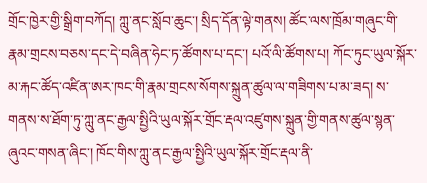གྲོང་ཁྱེར་གྱི་སྒྲིག་བཀོད། ཀླུ་ནང་སློབ་ཆུང་། སྲིད་དོན་ལྟེ་གནས། ཚོང་ལས་ཁྲོམ་གཞུང་གི་རྣམ་གྲངས་བཅས་དང་དེ་བཞིན་ཧེང་ཏ་ཚོགས་པ་དང་། པའོ་ལི་ཚོགས་པ། ཀོང་ཏུང་ཡུལ་སྐོར་མ་རྐང་ཚོད་འཛིན་ཨར་ཁང་གི་རྣམ་གྲངས་སོགས་སྐྲུན་ཚུལ་ལ་གཟིགས་པ་མ་ཟད། ས་གནས་ས་ཐོག་ཏུ་ཀླུ་ནང་རྒྱལ་སྤྱིའི་ཡུལ་སྐོར་གྲོང་རྡལ་འཛུགས་སྐྲུན་གྱི་གནས་ཚུལ་སྙན་ཞུའང་གསན་ཞིང་། ཁོང་གིས་ཀླུ་ནང་རྒྱལ་སྤྱིའི་ཡུལ་སྐོར་གྲོང་རྡལ་ནི་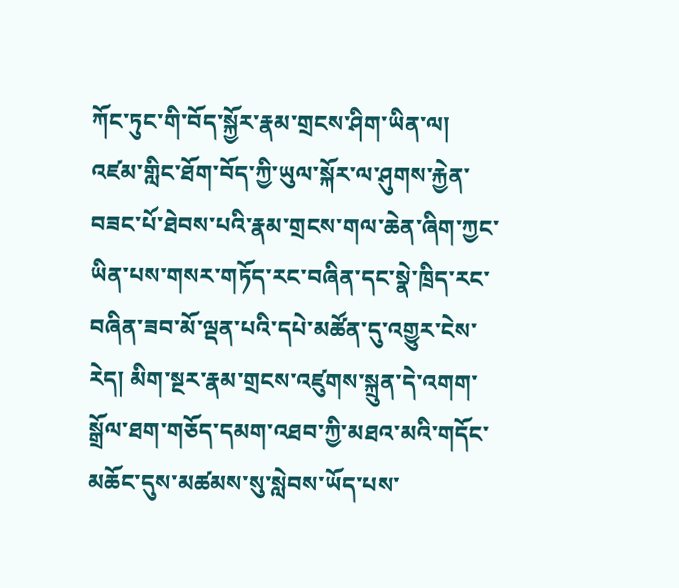ཀོང་ཏུང་གི་བོད་སྐྱོར་རྣམ་གྲངས་ཤིག་ཡིན་ལ། འཛམ་གླིང་ཐོག་བོད་ཀྱི་ཡུལ་སྐོར་ལ་ཤུགས་རྐྱེན་བཟང་པོ་ཐེབས་པའི་རྣམ་གྲངས་གལ་ཆེན་ཞིག་ཀྱང་ཡིན་པས་གསར་གཏོད་རང་བཞིན་དང་སྣེ་ཁྲིད་རང་བཞིན་ཟབ་མོ་ལྡན་པའི་དཔེ་མཚོན་དུ་འགྱུར་ངེས་རེད། མིག་སྔར་རྣམ་གྲངས་འཛུགས་སྐྲུན་དེ་འགག་སྒྲོལ་ཐག་གཅོད་དམག་འཐབ་ཀྱི་མཐའ་མའི་གདོང་མཆོང་དུས་མཚམས་སུ་སླེབས་ཡོད་པས་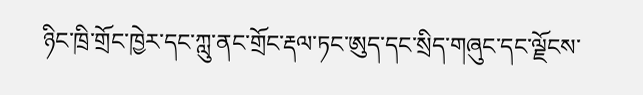ཉིང་ཁྲི་གྲོང་ཁྱེར་དང་ཀླུ་ནང་གྲོང་རྡལ་ཏང་ཨུད་དང་སྲིད་གཞུང་དང་ལྗོངས་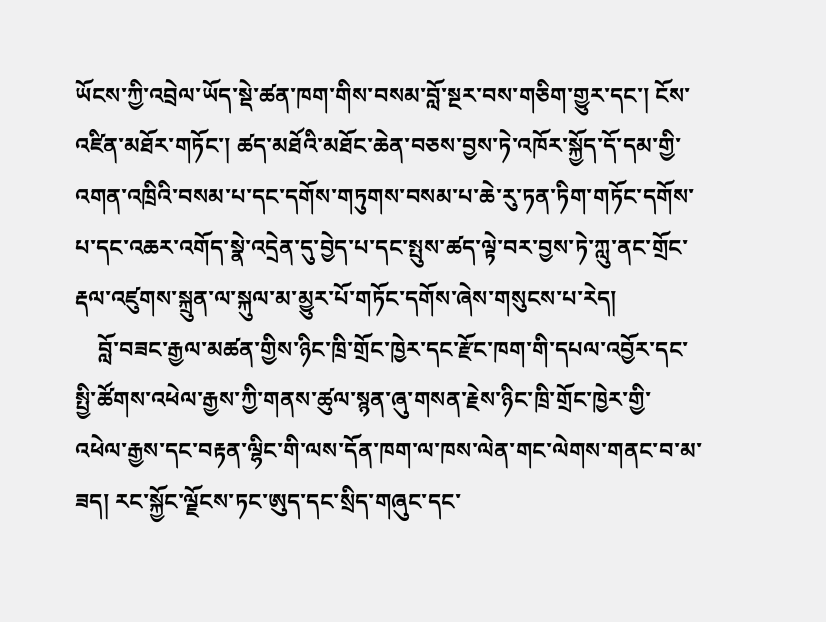ཡོངས་ཀྱི་འབྲེལ་ཡོད་སྡེ་ཚན་ཁག་གིས་བསམ་བློ་སྔར་བས་གཅིག་གྱུར་དང་། ངོས་འཛིན་མཐོར་གཏོང་། ཚད་མཐོའི་མཐོང་ཆེན་བཅས་བྱས་ཏེ་འཁོར་སྐྱོད་དོ་དམ་གྱི་འགན་འཁྲིའི་བསམ་པ་དང་དགོས་གཏུགས་བསམ་པ་ཆེ་རུ་ཏན་ཏིག་གཏོང་དགོས་པ་དང་འཆར་འགོད་སྣེ་འདྲེན་དུ་བྱེད་པ་དང་སྤུས་ཚད་ལྟེ་བར་བྱས་ཏེ་ཀླུ་ནང་གྲོང་རྡལ་འཛུགས་སྐྲུན་ལ་སྐུལ་མ་མྱུར་པོ་གཏོང་དགོས་ཞེས་གསུངས་པ་རེད།
    བློ་བཟང་རྒྱལ་མཚན་གྱིས་ཉིང་ཁྲི་གྲོང་ཁྱེར་དང་རྫོང་ཁག་གི་དཔལ་འབྱོར་དང་སྤྱི་ཚོགས་འཕེལ་རྒྱས་ཀྱི་གནས་ཚུལ་སྙན་ཞུ་གསན་རྗེས་ཉིང་ཁྲི་གྲོང་ཁྱེར་གྱི་འཕེལ་རྒྱས་དང་བརྟན་ལྷིང་གི་ལས་དོན་ཁག་ལ་ཁས་ལེན་གང་ལེགས་གནང་བ་མ་ཟད། རང་སྐྱོང་ལྗོངས་ཏང་ཨུད་དང་སྲིད་གཞུང་དང་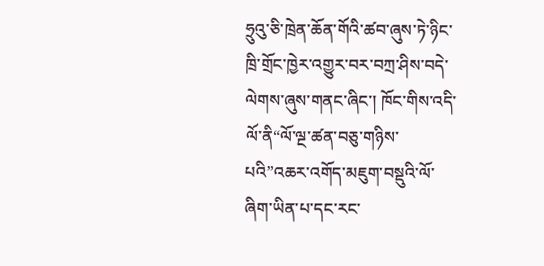ཧྲུའུ་ཅི་ཁྲེན་ཆོན་གོའི་ཚབ་ཞུས་ཏེ་ཉིང་ཁྲི་གྲོང་ཁྱེར་འགྱུར་བར་བཀྲ་ཤིས་བདེ་ལེགས་ཞུས་གནང་ཞིང་། ཁོང་གིས་འདི་ལོ་ནི“ལོ་ལྔ་ཚན་བཅུ་གཉིས་པའི”འཆར་འགོད་མཇུག་བསྡུའི་ལོ་ཞིག་ཡིན་པ་དང་རང་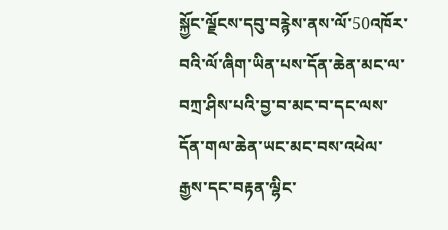སྐྱོང་ལྗོངས་དབུ་བརྙེས་ནས་ལོ་50འཁོར་བའི་ལོ་ཞིག་ཡིན་པས་དོན་ཆེན་མང་ལ་བཀྲ་ཤིས་པའི་བྱ་བ་མང་བ་དང་ལས་དོན་གལ་ཆེན་ཡང་མང་བས་འཕེལ་རྒྱས་དང་བརྟན་ལྷིང་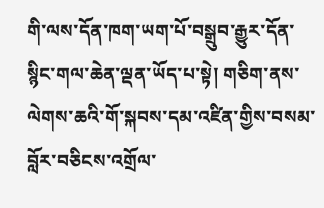གི་ལས་དོན་ཁག་ཡག་པོ་བསྒྲུབ་རྒྱུར་དོན་སྙིང་གལ་ཆེན་ལྡན་ཡོད་པ་སྟེ། གཅིག་ནས་ལེགས་ཆའི་གོ་སྐབས་དམ་འཛིན་གྱིས་བསམ་བློར་བཅིངས་འགྲོལ་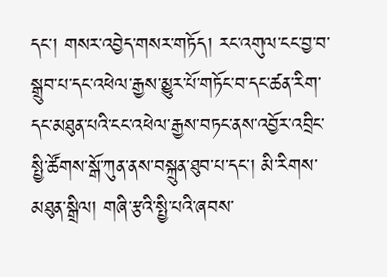དང་། གསར་འབྱེད་གསར་གཏོད། རང་འགུལ་ངང་བྱ་བ་སྒྲུབ་པ་དང་འཕེལ་རྒྱས་མྱུར་པོ་གཏོང་བ་དང་ཚན་རིག་དང་མཐུན་པའི་ངང་འཕེལ་རྒྱས་བཏང་ནས་འབྱོར་འབྲིང་སྤྱི་ཚོགས་སྒོ་ཀུན་ནས་བསྐྲུན་ཐུབ་པ་དང་། མི་རིགས་མཐུན་སྒྲིལ། གཞི་རྩའི་སྤྱི་པའི་ཞབས་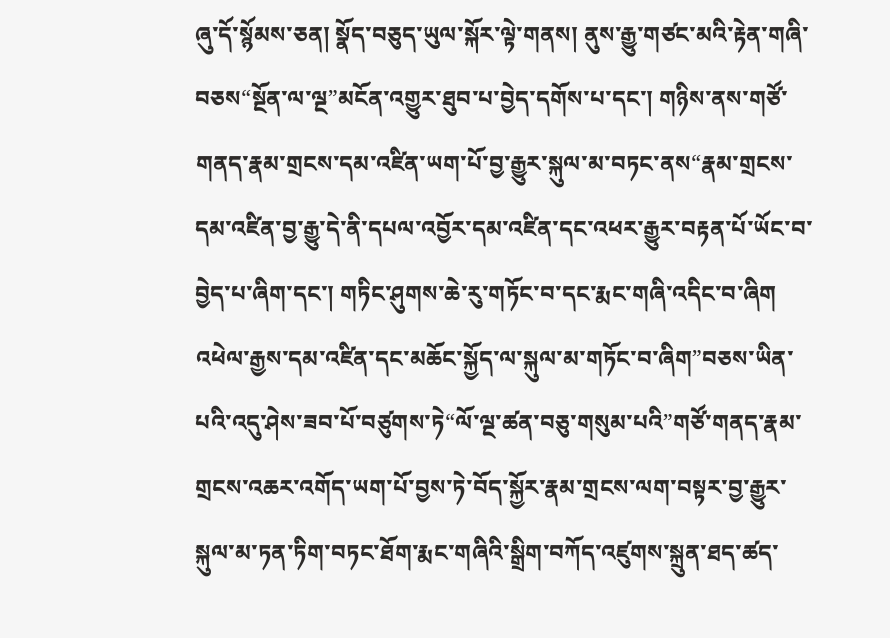ཞུ་དོ་སྙོམས་ཅན། སྣོད་བཅུད་ཡུལ་སྐོར་ལྟེ་གནས། ནུས་རྒྱུ་གཙང་མའི་རྟེན་གཞི་བཅས“སྔོན་ལ་ལྔ”མངོན་འགྱུར་ཐུབ་པ་བྱེད་དགོས་པ་དང་། གཉིས་ནས་གཙོ་གནད་རྣམ་གྲངས་དམ་འཛིན་ཡག་པོ་བྱ་རྒྱུར་སྐུལ་མ་བཏང་ནས“རྣམ་གྲངས་དམ་འཛིན་བྱ་རྒྱུ་དེ་ནི་དཔལ་འབྱོར་དམ་འཛིན་དང་འཕར་རྒྱུར་བརྟན་པོ་ཡོང་བ་བྱེད་པ་ཞིག་དང་། གཏིང་ཤུགས་ཆེ་རུ་གཏོང་བ་དང་རྨང་གཞི་འདིང་བ་ཞིག འཕེལ་རྒྱས་དམ་འཛིན་དང་མཆོང་སྐྱོད་ལ་སྐུལ་མ་གཏོང་བ་ཞིག”བཅས་ཡིན་པའི་འདུ་ཤེས་ཟབ་པོ་བཙུགས་ཏེ“ལོ་ལྔ་ཚན་བཅུ་གསུམ་པའི”གཙོ་གནད་རྣམ་གྲངས་འཆར་འགོད་ཡག་པོ་བྱས་ཏེ་བོད་སྐྱོར་རྣམ་གྲངས་ལག་བསྟར་བྱ་རྒྱུར་སྐུལ་མ་ཏན་ཏིག་བཏང་ཐོག་རྨང་གཞིའི་སྒྲིག་བཀོད་འཛུགས་སྐྲུན་ཐད་ཚད་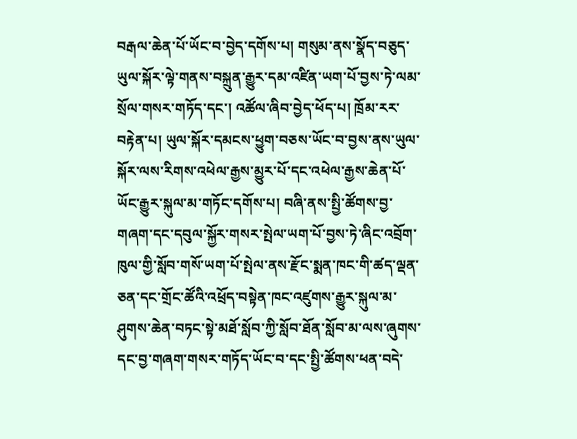བརྒལ་ཆེན་པོ་ཡོང་བ་བྱེད་དགོས་པ། གསུམ་ནས་སྣོད་བཅུད་ཡུལ་སྐོར་ལྟེ་གནས་བསྐྲུན་རྒྱུར་དམ་འཛིན་ཡག་པོ་བྱས་ཏེ་ལམ་སྲོལ་གསར་གཏོད་དང་། འཚོལ་ཞིབ་བྱེད་ཕོད་པ། ཁྲོམ་རར་བརྟེན་པ། ཡུལ་སྐོར་དམངས་ཕྱུག་བཅས་ཡོང་བ་བྱས་ནས་ཡུལ་སྐོར་ལས་རིགས་འཕེལ་རྒྱས་མྱུར་པོ་དང་འཕེལ་རྒྱས་ཆེན་པོ་ཡོང་རྒྱུར་སྐུལ་མ་གཏོང་དགོས་པ། བཞི་ནས་སྤྱི་ཚོགས་བྱ་གཞག་དང་དབུལ་སྐྱོར་གསར་སྤེལ་ཡག་པོ་བྱས་ཏེ་ཞིང་འབྲོག་ཁུལ་གྱི་སློབ་གསོ་ཡག་པོ་སྤེལ་ནས་རྫོང་སྨན་ཁང་གི་ཚད་ལྡན་ཅན་དང་གྲོང་ཚོའི་འཕྲོད་བསྟེན་ཁང་འཛུགས་རྒྱུར་སྐུལ་མ་ཤུགས་ཆེན་བཏང་སྟེ་མཐོ་སློབ་ཀྱི་སློབ་ཐོན་སློབ་མ་ལས་ཞུགས་དང་བྱ་གཞག་གསར་གཏོད་ཡོང་བ་དང་སྤྱི་ཚོགས་ཕན་བདེ་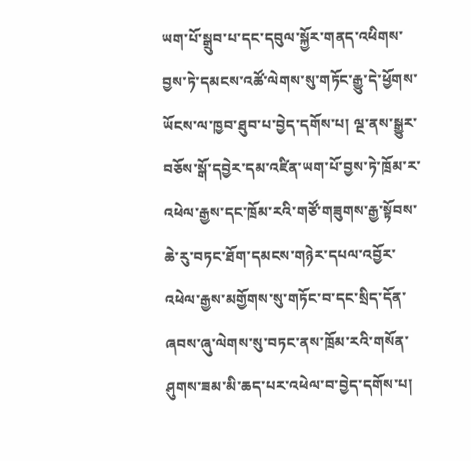ཡག་པོ་སྒྲུབ་པ་དང་དབུལ་སྐྱོར་གནད་འཕིགས་བྱས་ཏེ་དམངས་འཚོ་ལེགས་སུ་གཏོང་རྒྱུ་དེ་ཕྱོགས་ཡོངས་ལ་ཁྱབ་ཐུབ་པ་བྱེད་དགོས་པ། ལྔ་ནས་སྒྱུར་བཅོས་སྒོ་དབྱེར་དམ་འཛིན་ཡག་པོ་བྱས་ཏེ་ཁྲོམ་ར་འཕེལ་རྒྱས་དང་ཁྲོམ་རའི་གཙོ་གཟུགས་རྒྱ་སྟོབས་ཆེ་རུ་བཏང་ཐོག་དམངས་གཉེར་དཔལ་འབྱོར་འཕེལ་རྒྱས་མགྱོགས་སུ་གཏོང་བ་དང་སྲིད་དོན་ཞབས་ཞུ་ལེགས་སུ་བཏང་ནས་ཁྲོམ་རའི་གསོན་ཤུགས་ཟམ་མི་ཆད་པར་འཕེལ་བ་བྱེད་དགོས་པ།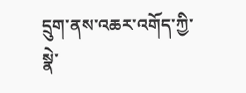དྲུག་ནས་འཆར་འགོད་ཀྱི་སྣེ་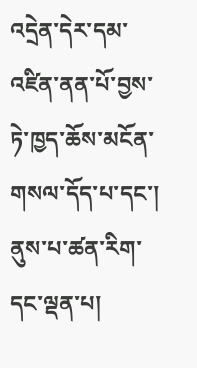འདྲེན་དེར་དམ་འཛིན་ནན་པོ་བྱས་ཏེ་ཁྱད་ཆོས་མངོན་གསལ་དོད་པ་དང་། ནུས་པ་ཚན་རིག་དང་ལྡན་པ།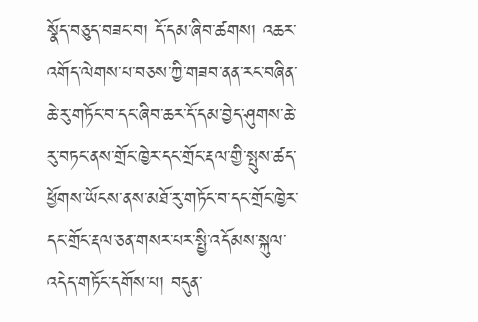སྣོད་བཅུད་བཟང་བ། དོ་དམ་ཞིབ་ཚགས། འཆར་འགོད་ལེགས་པ་བཅས་ཀྱི་གཟབ་ནན་རང་བཞིན་ཆེ་རུ་གཏོང་བ་དང་ཞིབ་ཆར་དོ་དམ་བྱེད་ཤུགས་ཆེ་རུ་བཏང་ནས་གྲོང་ཁྱེར་དང་གྲོང་རྡལ་གྱི་སྤུས་ཚད་ཕྱོགས་ཡོངས་ནས་མཐོ་རུ་གཏོང་བ་དང་གྲོང་ཁྱེར་དང་གྲོང་རྡལ་ཅན་གསར་པར་སྤྱི་འདོམས་སྐུལ་འདེད་གཏོང་དགོས་པ། བདུན་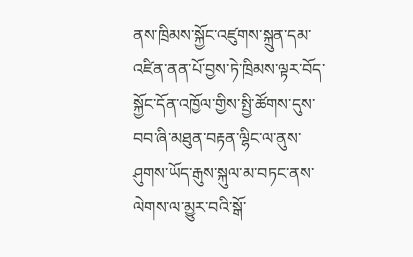ནས་ཁྲིམས་སྐྱོང་འཛུགས་སྐྲུན་དམ་འཛིན་ནན་པོ་བྱས་ཏེ་ཁྲིམས་ལྟར་བོད་སྐྱོང་དོན་འཁྱོལ་གྱིས་སྤྱི་ཚོགས་དུས་བབ་ཞི་མཐུན་བརྟན་ལྷིང་ལ་ནུས་ཤུགས་ཡོད་རྒུས་སྐུལ་མ་བཏང་ནས་ལེགས་ལ་མྱུར་བའི་སྒོ་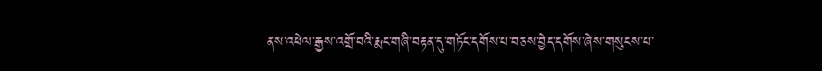ནས་འཕེལ་རྒྱས་འགྲོ་བའི་རྨང་གཞི་བརྟན་དུ་གཏོང་དགོས་པ་བཅས་བྱེད་དགོས་ཞེས་གསུངས་པ་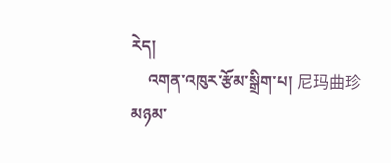རེད།
    འགན་འཁུར་རྩོམ་སྒྲིག་པ། 尼玛曲珍
མཉམ་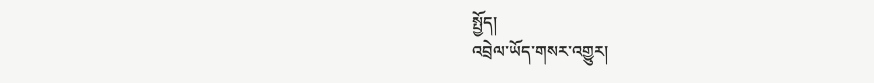སྤྱོད།
འབྲེལ་ཡོད་གསར་འགྱུར།